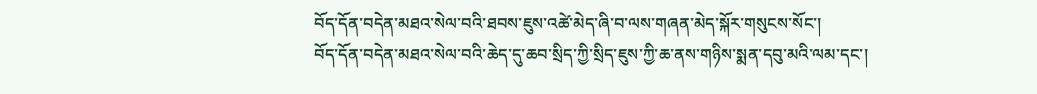བོད་དོན་བདེན་མཐའ་སེལ་བའི་ཐབས་ཇུས་འཚེ་མེད་ཞི་བ་ལས་གཞན་མེད་སྐོར་གསུངས་སོང་།
བོད་དོན་བདེན་མཐའ་སེལ་བའི་ཆེད་དུ་ཆབ་སྲིད་ཀྱི་སྲིད་ཇུས་ཀྱི་ཆ་ནས་གཉིས་སྨན་དབུ་མའི་ལམ་དང་།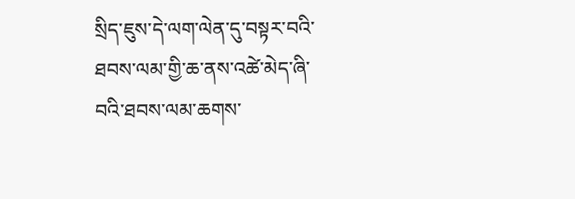སྲིད་ཇུས་དེ་ལག་ལེན་དུ་བསྟར་བའི་ཐབས་ལམ་གྱི་ཆ་ནས་འཚེ་མེད་ཞི་བའི་ཐབས་ལམ་ཆགས་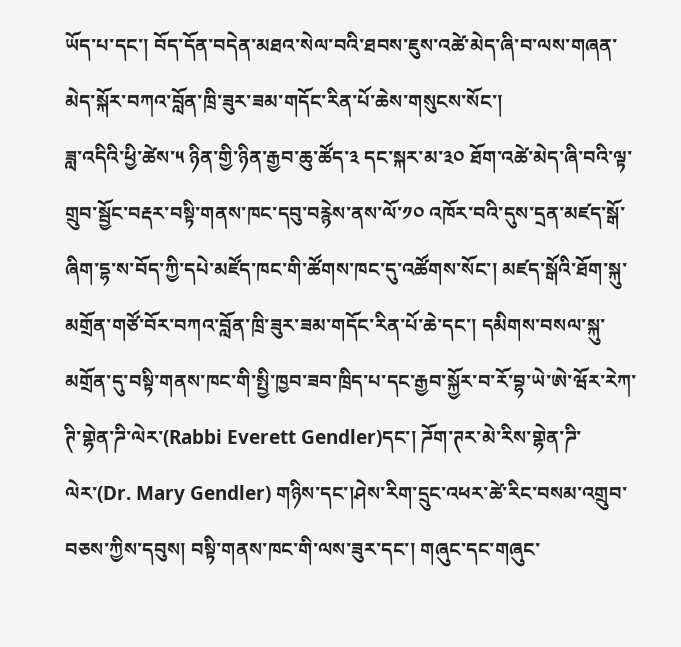ཡོད་པ་དང་། བོད་དོན་བདེན་མཐའ་སེལ་བའི་ཐབས་ཇུས་འཚེ་མེད་ཞི་བ་ལས་གཞན་མེད་སྐོར་བཀའ་བློན་ཁྲི་ཟུར་ཟམ་གདོང་རིན་པོ་ཆེས་གསུངས་སོང་།
ཟླ་འདིའི་ཕྱི་ཚེས་༥ ཉིན་གྱི་ཉིན་རྒྱབ་ཆུ་ཚོད་༣ དང་སྐར་མ་༣༠ ཐོག་འཚེ་མེད་ཞི་བའི་ལྟ་གྲུབ་སྦྱོང་བརྡར་བསྟི་གནས་ཁང་དབུ་བརྙེས་ནས་ལོ་༡༠ འཁོར་བའི་དུས་དྲན་མཛད་སྒོ་ཞིག་དྷ་ས་བོད་ཀྱི་དཔེ་མཛོད་ཁང་གི་ཚོགས་ཁང་དུ་འཚོགས་སོང་། མཛད་སྒོའི་ཐོག་སྐུ་མགྲོན་གཙོ་བོར་བཀའ་བློན་ཁྲི་ཟུར་ཟམ་གདོང་རིན་པོ་ཆེ་དང་། དམིགས་བསལ་སྐུ་མགྲོན་དུ་བསྟི་གནས་ཁང་གི་སྤྱི་ཁྱབ་ཟབ་ཁྲིད་པ་དང་རྒྱབ་སྐྱོར་བ་རོ་བྷ་ཡེ་ཨེ་ཝོར་རེཀ་ཊི་གྷེན་ཌི་ལེར་(Rabbi Everett Gendler)དང་། ཌོག་ཊར་མེ་རིས་གྷེན་ཌི་ལེར་(Dr. Mary Gendler) གཉིས་དང་།ཤེས་རིག་དྲུང་འཕར་ཚེ་རིང་བསམ་འགྲུབ་བཅས་ཀྱིས་དབུས། བསྟི་གནས་ཁང་གི་ལས་ཟུར་དང་། གཞུང་དང་གཞུང་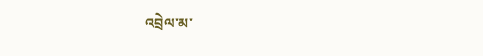འབྲེལ་མ་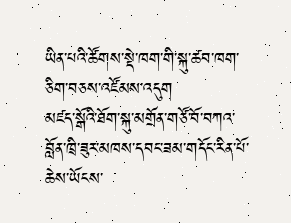ཡིན་པའི་ཚོགས་སྡེ་ཁག་གི་སྐུ་ཚབ་ཁག་ཅིག་བཅས་འཛོམས་འདུག
མཛད་སྒོའི་ཐོག་སྐུ་མགྲོན་གཙོ་བོ་བཀའ་བློན་ཁྲི་ཟུར་མཁས་དབང་ཟམ་གདོང་རིན་པོ་ཆེས་ཡོངས་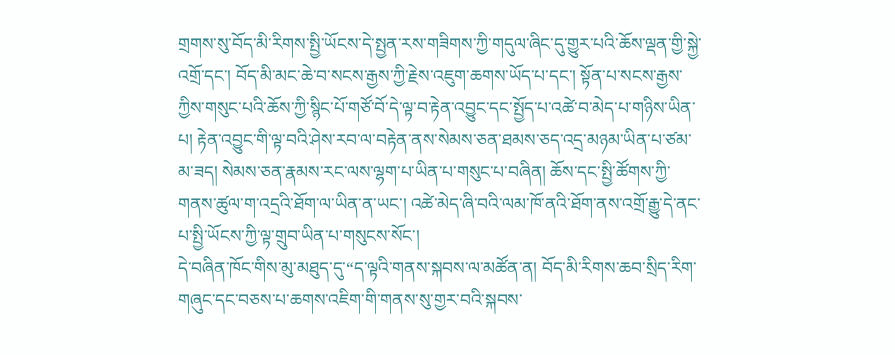གྲགས་སུ་བོད་མི་རིགས་སྤྱི་ཡོངས་དེ་སྤྱན་རས་གཟིགས་ཀྱི་གདུལ་ཞིང་དུ་གྱུར་པའི་ཆོས་ལྡན་གྱི་སྐྱེ་འགྲོ་དང་། བོད་མི་མང་ཆེ་བ་སངས་རྒྱས་ཀྱི་རྗེས་འཇུག་ཆགས་ཡོད་པ་དང་། སྟོན་པ་སངས་རྒྱས་ཀྱིས་གསུང་པའི་ཆོས་ཀྱི་སྙིང་པོ་གཙོ་བོ་དེ་ལྟ་བ་རྟེན་འབྱུང་དང་སྤྱོད་པ་འཚེ་བ་མེད་པ་གཉིས་ཡིན་པ། རྟེན་འབྱུང་གི་ལྟ་བའི་ཤེས་རབ་ལ་བརྟེན་ནས་སེམས་ཅན་ཐམས་ཅད་འདྲ་མཉམ་ཡིན་པ་ཙམ་མ་ཟད། སེམས་ཅན་རྣམས་རང་ལས་ལྷག་པ་ཡིན་པ་གསུང་པ་བཞིན། ཆོས་དང་སྤྱི་ཚོགས་ཀྱི་གནས་ཚུལ་ག་འདྲའི་ཐོག་ལ་ཡིན་ན་ཡང་། འཚེ་མེད་ཞི་བའི་ལམ་ཁོ་ནའི་ཐོག་ནས་འགྲོ་རྒྱུ་དེ་ནང་པ་སྤྱི་ཡོངས་ཀྱི་ལྟ་གྲུབ་ཡིན་པ་གསུངས་སོང་།
དེ་བཞིན་ཁོང་གིས་མུ་མཐུད་དུ་“ད་ལྟའི་གནས་སྐབས་ལ་མཚོན་ན། བོད་མི་རིགས་ཆབ་སྲིད་རིག་གཞུང་དང་བཅས་པ་ཆགས་འཇིག་གི་གནས་སུ་གྱར་བའི་སྐབས་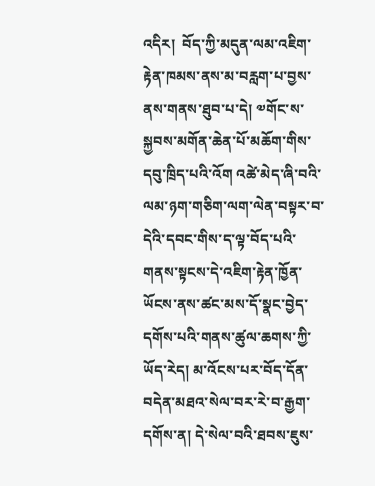འདིར།  བོད་ཀྱི་མདུན་ལམ་འཇིག་རྟེན་ཁམས་ནས་མ་བརླག་པ་བྱས་ནས་གནས་ཐུབ་པ་དེ། ༧གོང་ས་སྐྱབས་མགོན་ཆེན་པོ་མཆོག་གིས་དབུ་ཁྲིད་པའི་འོག འཚེ་མེད་ཞི་བའི་ལམ་ཉག་གཅིག་ལག་ལེན་བསྟར་བ་དེའི་དབང་གིས་ད་ལྟ་བོད་པའི་གནས་སྟངས་དེ་འཇིག་རྟེན་ཁྱོན་ཡོངས་ནས་ཚང་མས་དོ་སྣང་བྱེད་དགོས་པའི་གནས་ཚུལ་ཆགས་ཀྱི་ཡོད་རེད། མ་འོངས་པར་བོད་དོན་བདེན་མཐའ་སེལ་བར་རེ་བ་རྒྱག་དགོས་ན། དེ་སེལ་བའི་ཐབས་ཇུས་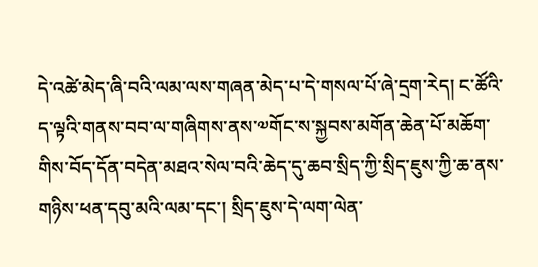དེ་འཚེ་མེད་ཞི་བའི་ལམ་ལས་གཞན་མེད་པ་དེ་གསལ་པོ་ཞེ་དྲག་རེད། ང་ཚོའི་ད་ལྟའི་གནས་བབ་ལ་གཞིགས་ནས་༧གོང་ས་སྐྱབས་མགོན་ཆེན་པོ་མཆོག་གིས་བོད་དོན་བདེན་མཐའ་སེལ་བའི་ཆེད་དུ་ཆབ་སྲིད་ཀྱི་སྲིད་ཇུས་ཀྱི་ཆ་ནས་གཉིས་ཕན་དབུ་མའི་ལམ་དང་། སྲིད་ཇུས་དེ་ལག་ལེན་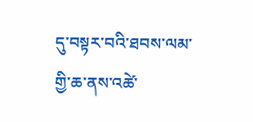དུ་བསྟར་བའི་ཐབས་ལམ་གྱི་ཆ་ནས་འཚེ་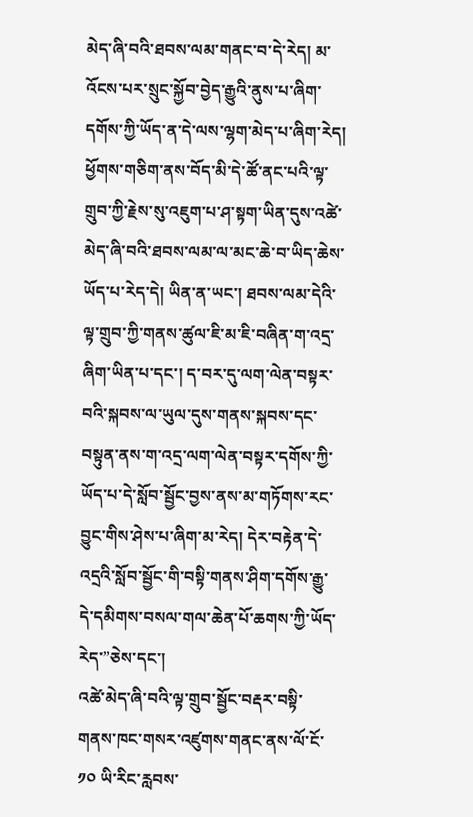མེད་ཞི་བའི་ཐབས་ལམ་གནང་བ་དེ་རེད། མ་འོངས་པར་སྲུང་སྐྱོབ་བྱེད་རྒྱུའི་ནུས་པ་ཞིག་དགོས་ཀྱི་ཡོད་ན་དེ་ལས་ལྷག་མེད་པ་ཞིག་རེད། ཕྱོགས་གཅིག་ནས་བོད་མི་དེ་ཚོ་ནང་པའི་ལྟ་གྲུབ་ཀྱི་རྗེས་སུ་འཇུག་པ་ཤ་སྟག་ཡིན་དུས་འཚེ་མེད་ཞི་བའི་ཐབས་ལམ་ལ་མང་ཆེ་བ་ཡིད་ཆེས་ཡོད་པ་རེད་དེ། ཡིན་ན་ཡང་། ཐབས་ལམ་དེའི་ལྟ་གྲུབ་ཀྱི་གནས་ཚུལ་ཇི་མ་ཇི་བཞིན་ག་འདྲ་ཞིག་ཡིན་པ་དང་། ད་བར་དུ་ལག་ལེན་བསྟར་བའི་སྐབས་ལ་ཡུལ་དུས་གནས་སྐབས་དང་བསྟུན་ནས་ག་འདྲ་ལག་ལེན་བསྟར་དགོས་ཀྱི་ཡོད་པ་དེ་སློབ་སྦྱོང་བྱས་ནས་མ་གཏོགས་རང་བྱུང་གིས་ཤེས་པ་ཞིག་མ་རེད། དེར་བརྟེན་དེ་འདྲའི་སློབ་སྦྱོང་གི་བསྟི་གནས་ཤིག་དགོས་རྒྱུ་དེ་དམིགས་བསལ་གལ་ཆེན་པོ་ཆགས་ཀྱི་ཡོད་རེད་”ཅེས་དང་།
འཚེ་མེད་ཞི་བའི་ལྟ་གྲུབ་སྦྱོང་བརྡར་བསྟི་གནས་ཁང་གསར་འཛུགས་གནང་ནས་ལོ་ངོ་༡༠ ཡི་རིང་རླབས་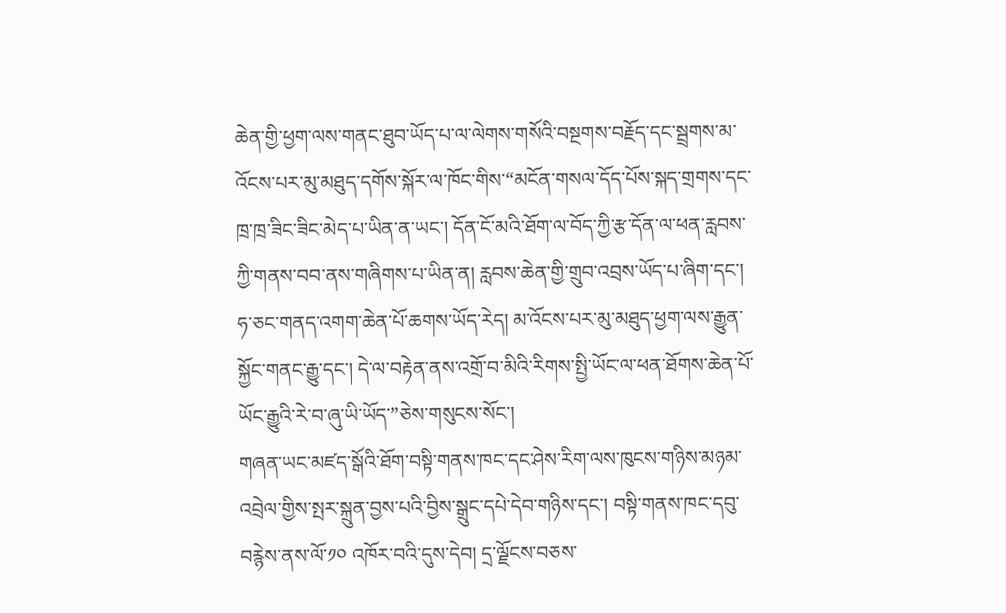ཆེན་གྱི་ཕྱག་ལས་གནང་ཐུབ་ཡོད་པ་ལ་ལེགས་གསོའི་བསྔགས་བརྗོད་དང་སྦྲགས་མ་འོངས་པར་མུ་མཐུད་དགོས་སྐོར་ལ་ཁོང་གིས་“མངོན་གསལ་དོད་པོས་སྐད་གྲགས་དང་ཁྲ་ཁྲ་ཟིང་ཟིང་མེད་པ་ཡིན་ན་ཡང་། དོན་ངོ་མའི་ཐོག་ལ་བོད་ཀྱི་རྩ་དོན་ལ་ཕན་རླབས་ཀྱི་གནས་བབ་ནས་གཞིགས་པ་ཡིན་ན། རླབས་ཆེན་གྱི་གྲུབ་འབྲས་ཡོད་པ་ཞིག་དང་། ཧ་ཅང་གནད་འགག་ཆེན་པོ་ཆགས་ཡོད་རེད། མ་འོངས་པར་མུ་མཐུད་ཕྱག་ལས་རྒྱུན་སྐྱོང་གནང་རྒྱུ་དང་། དེ་ལ་བརྟེན་ནས་འགྲོ་བ་མིའི་རིགས་སྤྱི་ཡོང་ལ་ཕན་ཐོགས་ཆེན་པོ་ཡོང་རྒྱུའི་རེ་བ་ཞུ་ཡི་ཡོད་”ཅེས་གསུངས་སོང་།
གཞན་ཡང་མཛད་སྒོའི་ཐོག་བསྟི་གནས་ཁང་དང་ཤེས་རིག་ལས་ཁུངས་གཉིས་མཉམ་འབྲེལ་གྱིས་སྤར་སྐྲུན་བྱས་པའི་བྱིས་སྒྲུང་དཔེ་དེབ་གཉིས་དང་། བསྟི་གནས་ཁང་དབུ་བརྙེས་ནས་ལོ་༡༠ འཁོར་བའི་དུས་དེབ། དྲ་ལྗོངས་བཅས་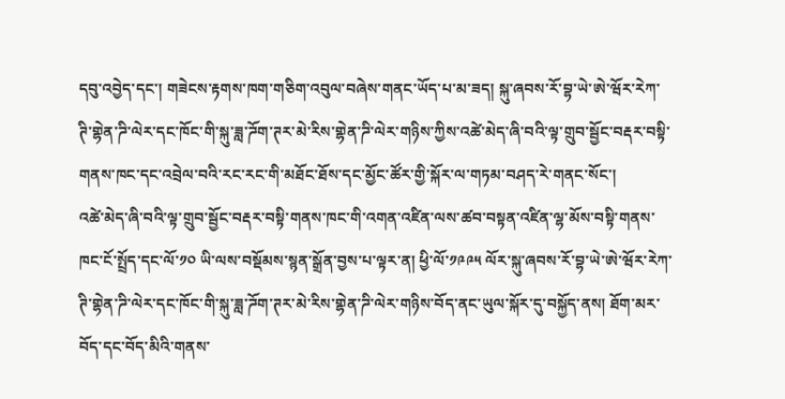དབུ་འབྱེད་དང་། གཟེངས་རྟགས་ཁག་གཅིག་འབུལ་བཞེས་གནང་ཡོད་པ་མ་ཟད། སྐུ་ཞབས་རོ་བྷ་ཡེ་ཨེ་ཝོར་རེཀ་ཊི་གྷེན་ཌི་ལེར་དང་ཁོང་གི་སྐུ་ཟླ་ཌོག་ཊར་མེ་རིས་གྷེན་ཌི་ལེར་གཉིས་ཀྱིས་འཚེ་མེད་ཞི་བའི་ལྟ་གྲུབ་སྦྱོང་བརྡར་བསྟི་གནས་ཁང་དང་འབྲེལ་བའི་རང་རང་གི་མཐོང་ཐོས་དང་མྱོང་ཚོར་གྱི་སྐོར་ལ་གཏམ་བཤད་རེ་གནང་སོང་།
འཚེ་མེད་ཞི་བའི་ལྟ་གྲུབ་སྦྱོང་བརྡར་བསྟི་གནས་ཁང་གི་འགན་འཛིན་ལས་ཚབ་བསྟན་འཛིན་ལྷ་མོས་བསྟི་གནས་ཁང་ངོ་སྤྲོད་དང་ལོ་༡༠ ཡི་ལས་བསྡོམས་སྙན་སྒྲོན་བྱས་པ་ལྟར་ན། ཕྱི་ལོ་༡༩༩༥ ལོར་སྐུ་ཞབས་རོ་བྷ་ཡེ་ཨེ་ཝོར་རེཀ་ཊི་གྷེན་ཌི་ལེར་དང་ཁོང་གི་སྐུ་ཟླ་ཌོག་ཊར་མེ་རིས་གྷེན་ཌི་ལེར་གཉིས་བོད་ནང་ཡུལ་སྐོར་དུ་བསྐྱོད་ནས། ཐོག་མར་བོད་དང་བོད་མིའི་གནས་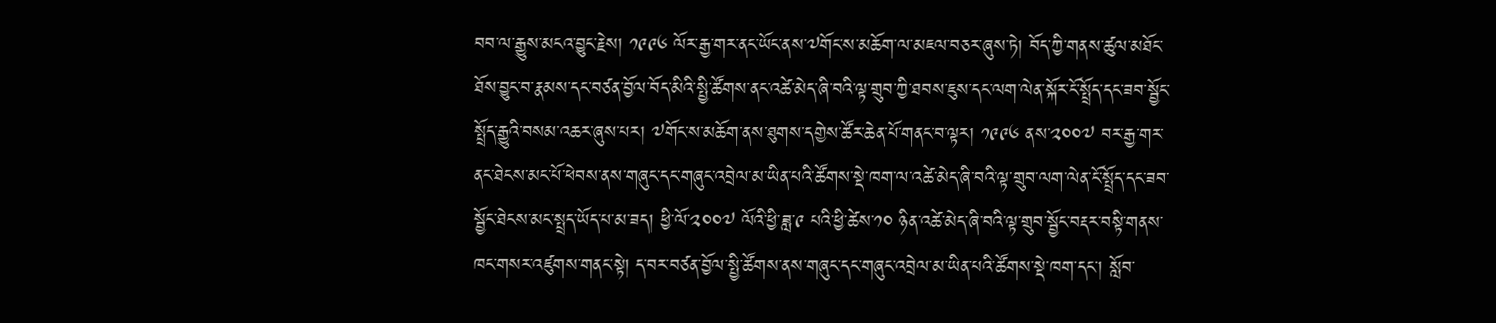བབ་ལ་རྒྱུས་མངའ་བྱུང་རྗེས། ༡༩༩༦ ལོར་རྒྱ་གར་ནང་ཡོང་ནས་༧གོང་ས་མཆོག་ལ་མཇལ་བཅར་ཞུས་ཏེ། བོད་ཀྱི་གནས་ཚུལ་མཐོང་ཐོས་བྱུང་བ་རྣམས་དང་བཙན་བྱོལ་བོད་མིའི་སྤྱི་ཚོགས་ནང་འཚེ་མེད་ཞི་བའི་ལྟ་གྲུབ་ཀྱི་ཐབས་ཇུས་དང་ལག་ལེན་སྐོར་ངོ་སྤྲོད་དང་ཟབ་སྦྱོང་སྤྲོད་རྒྱུའི་བསམ་འཆར་ཞུས་པར། ༧གོང་ས་མཆོག་ནས་ཐུགས་དགྱེས་ཚོར་ཆེན་པོ་གནང་བ་ལྟར། ༡༩༩༦ ནས་༢༠༠༧ བར་རྒྱ་གར་ནང་ཐེངས་མང་པོ་ཕེབས་ནས་གཞུང་དང་གཞུང་འབྲེལ་མ་ཡིན་པའི་ཚོགས་སྡེ་ཁག་ལ་འཚེ་མེད་ཞི་བའི་ལྟ་གྲུབ་ལག་ལེན་ངོ་སྤྲོད་དང་ཟབ་སྦྱོང་ཐེངས་མང་སྤྲད་ཡོད་པ་མ་ཟད། ཕྱི་ལོ་༢༠༠༧ ལོའི་ཕྱི་ཟླ་༩ པའི་ཕྱི་ཚེས་༡༠ ཉིན་འཚེ་མེད་ཞི་བའི་ལྟ་གྲུབ་སྦྱོང་བརྡར་བསྟི་གནས་ཁང་གསར་འཛུགས་གནང་སྟེ། ད་བར་བཙན་བྱོལ་སྤྱི་ཚོགས་ནས་གཞུང་དང་གཞུང་འབྲེལ་མ་ཡིན་པའི་ཚོགས་སྡེ་ཁག་དང་། སློབ་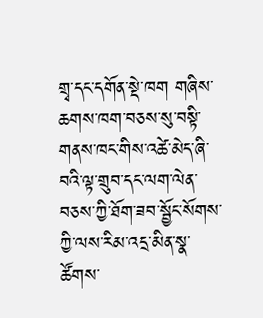གྲྭ་དང་དགོན་སྡེ་ཁག གཞིས་ཆགས་ཁག་བཅས་སུ་བསྟི་གནས་ཁང་གིས་འཚེ་མེད་ཞི་བའི་ལྟ་གྲུབ་དང་ལག་ལེན་བཅས་ཀྱི་ཐོག་ཟབ་སྦྱོང་སོགས་ཀྱི་ལས་རིམ་འདྲ་མིན་སྣ་ཚོགས་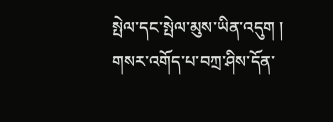སྤེལ་དང་སྤེལ་མུས་ཡིན་འདུག །
གསར་འགོད་པ་བཀྲ་ཤིས་དོན་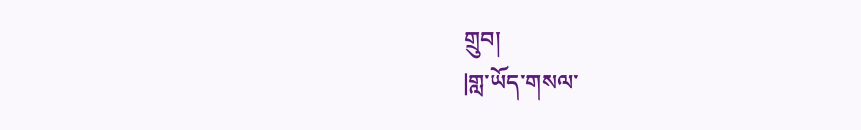གྲུབ།
|གླ་ཡོད་གསལ་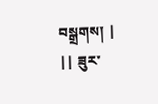བསྒྲགས། |
|| ཟུར་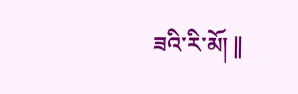ཟའི་རི་མོ། ||